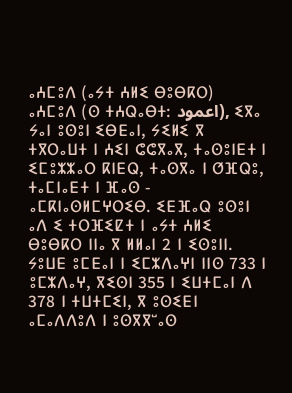ⴰⵄⵎⵓⴷ (ⴰⵢⵜ ⵄⵍⵉ ⴱⵓⴱⴽⵔ)
ⴰⵄⵎⵓⴷ (ⵙ ⵜⵄⵕⴰⴱⵜ: اعمود), ⵉⴳⴰ ⵢⴰⵏ ⵓⵙⵓⵏ ⵉⴱⴹⴰⵏ, ⵢⵉⵍⵉ ⴳ ⵜⴳⵔⴰⵡⵜ ⵏ ⵄⵉⵏ ⵛⵛⴳⴰⴳ, ⵜⴰⵙⵓⵏⴹⵜ ⵏ ⵉⵎⵓⵣⵣⴰⵔ ⴽⵏⴹⵕ, ⵜⴰⵙⴳⴰ ⵏ ⵚⴼⵕⵓ, ⵜⴰⵎⵏⴰⴹⵜ ⵏ ⴼⴰⵙ - ⴰⵎⴽⵏⴰⵙⵍⵎⵖⵔⵉⴱ. ⵉⴹⴼⴰⵕ ⵓⵙⵓⵏ ⴰⴷ ⵉ ⵜⵔⴼⵉⵇⵜ ⵏ ⴰⵢⵜ ⵄⵍⵉ ⴱⵓⴱⴽⵔ ⵏⵏⴰ ⴳ ⵍⵍⴰⵏ 2 ⵏ ⵉⵙⵓⵏⵏ. ⵢⵓⵡⴹ ⵓⵎⴹⴰⵏ ⵏ ⵉⵎⵣⴷⴰⵖⵏ ⵏⵏⵙ 733 ⵏ ⵓⵎⵣⴷⴰⵖ, ⴳⵉⵙⵏ 355 ⵏ ⵉⵡⵜⵎⴰⵏ ⴷ 378 ⵏ ⵜⵡⵜⵎⵉⵏ, ⴳ ⵓⵙⵉⴹⵏ ⴰⵎⴰⴷⴷⵓⴷ ⵏ ⵓⵙⴳⴳⵯⴰⵙ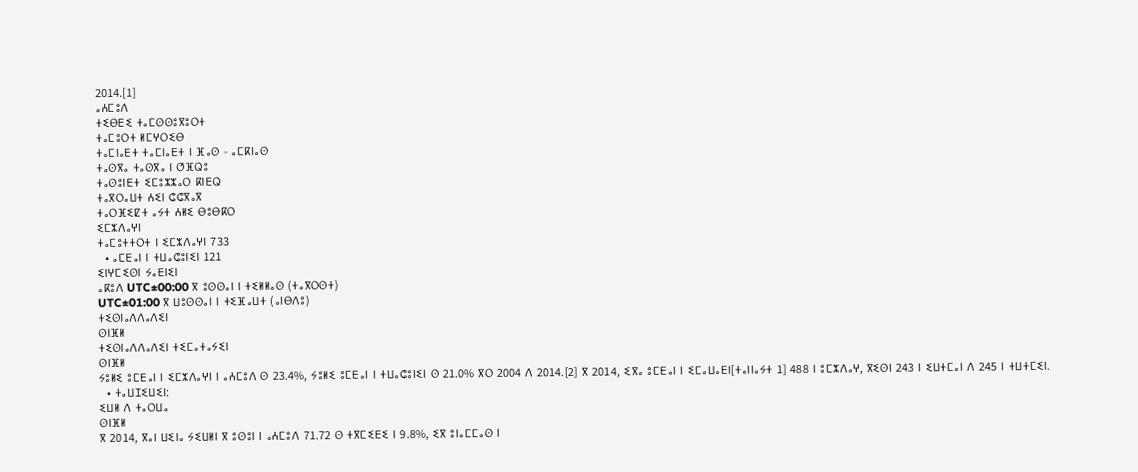2014.[1]
ⴰⵄⵎⵓⴷ
ⵜⵉⴱⴹⵉ ⵜⴰⵎⵙⵙⵓⴳⵓⵔⵜ
ⵜⴰⵎⵓⵔⵜ ⵍⵎⵖⵔⵉⴱ
ⵜⴰⵎⵏⴰⴹⵜ ⵜⴰⵎⵏⴰⴹⵜ ⵏ ⴼⴰⵙ - ⴰⵎⴽⵏⴰⵙ
ⵜⴰⵙⴳⴰ ⵜⴰⵙⴳⴰ ⵏ ⵚⴼⵕⵓ
ⵜⴰⵙⵓⵏⴹⵜ ⵉⵎⵓⵣⵣⴰⵔ ⴽⵏⴹⵕ
ⵜⴰⴳⵔⴰⵡⵜ ⵄⵉⵏ ⵛⵛⴳⴰⴳ
ⵜⴰⵔⴼⵉⵇⵜ ⴰⵢⵜ ⵄⵍⵉ ⴱⵓⴱⴽⵔ
ⵉⵎⵣⴷⴰⵖⵏ
ⵜⴰⵎⵓⵜⵜⵔⵜ ⵏ ⵉⵎⵣⴷⴰⵖⵏ 733
  • ⴰⵎⴹⴰⵏ ⵏ ⵜⵡⴰⵛⵓⵏⵉⵏ 121
ⵉⵏⵖⵎⵉⵙⵏ ⵢⴰⴹⵏⵉⵏ
ⴰⴽⵓⴷ UTC±00:00 ⴳ ⵓⵙⵙⴰⵏ ⵏ ⵜⵉⵍⵍⴰⵙ (ⵜⴰⴳⵔⵙⵜ)
UTC±01:00 ⴳ ⵡⵓⵙⵙⴰⵏ ⵏ ⵜⵉⴼⴰⵡⵜ (ⴰⵏⴱⴷⵓ)
ⵜⵉⵙⵏⴰⴷⴷⴰⴷⵉⵏ
ⵙⵏⴼⵍ
ⵜⵉⵙⵏⴰⴷⴷⴰⴷⵉⵏ ⵜⵉⵎⴰⵜⴰⵢⵉⵏ
ⵙⵏⴼⵍ
ⵢⵓⵍⵉ ⵓⵎⴹⴰⵏ ⵏ ⵉⵎⵣⴷⴰⵖⵏ ⵏ ⴰⵄⵎⵓⴷ ⵙ 23.4%, ⵢⵓⵍⵉ ⵓⵎⴹⴰⵏ ⵏ ⵜⵡⴰⵛⵓⵏⵉⵏ ⵙ 21.0% ⴳⵔ 2004 ⴷ 2014.[2] ⴳ 2014, ⵉⴳⴰ ⵓⵎⴹⴰⵏ ⵏ ⵉⵎⴰⵡⴰⴹⵏ[ⵜⴰⵏⵏⴰⵢⵜ 1] 488 ⵏ ⵓⵎⵣⴷⴰⵖ, ⴳⵉⵙⵏ 243 ⵏ ⵉⵡⵜⵎⴰⵏ ⴷ 245 ⵏ ⵜⵡⵜⵎⵉⵏ.
  • ⵜⴰⵡⵊⵉⵡⵉⵏ:
ⵉⵡⵍ ⴷ ⵜⴰⵔⵡⴰ
ⵙⵏⴼⵍ
ⴳ 2014, ⴳⴰⵏ ⵡⵉⵏⴰ ⵢⵉⵡⵍⵏ ⴳ ⵓⵙⵓⵏ ⵏ ⴰⵄⵎⵓⴷ 71.72 ⵙ ⵜⴳⵎⵉⴹⵉ ⵏ 9.8%, ⵉⴳ ⵓⵏⴰⵎⵎⴰⵙ ⵏ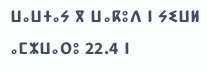ⵡⴰⵡⵜⴰⵢ ⴳ ⵡⴰⴽⵓⴷ ⵏ ⵢⵉⵡⵍ ⴰⵎⵣⵡⴰⵔⵓ 22.4 ⵏ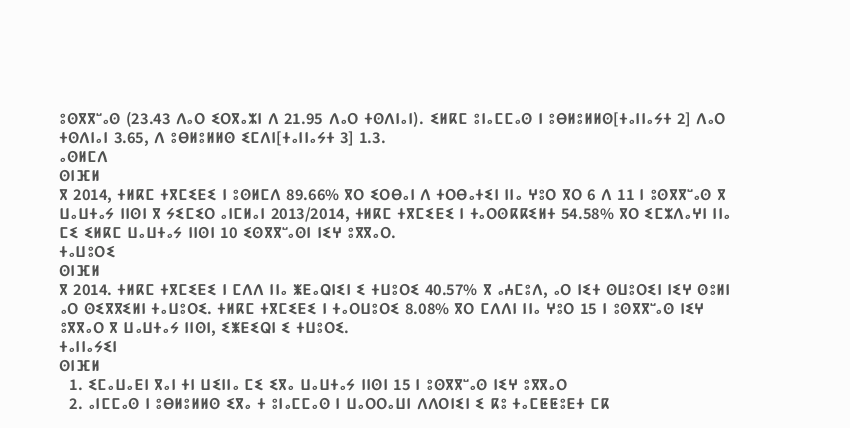ⵓⵙⴳⴳⵯⴰⵙ (23.43 ⴷⴰⵔ ⵉⵔⴳⴰⵣⵏ ⴷ 21.95 ⴷⴰⵔ ⵜⵙⴷⵏⴰⵏ). ⵉⵍⴽⵎ ⵓⵏⴰⵎⵎⴰⵙ ⵏ ⵓⴱⵍⵓⵍⵍⵙ[ⵜⴰⵏⵏⴰⵢⵜ 2] ⴷⴰⵔ ⵜⵙⴷⵏⴰⵏ 3.65, ⴷ ⵓⴱⵍⵓⵍⵍⵙ ⵉⵎⴷⵏ[ⵜⴰⵏⵏⴰⵢⵜ 3] 1.3.
ⴰⵙⵍⵎⴷ
ⵙⵏⴼⵍ
ⴳ 2014, ⵜⵍⴽⵎ ⵜⴳⵎⵉⴹⵉ ⵏ ⵓⵙⵍⵎⴷ 89.66% ⴳⵔ ⵉⵔⴱⴰⵏ ⴷ ⵜⵔⴱⴰⵜⵉⵏ ⵏⵏⴰ ⵖⵓⵔ ⴳⵔ 6 ⴷ 11 ⵏ ⵓⵙⴳⴳⵯⴰⵙ ⴳ ⵡⴰⵡⵜⴰⵢ ⵏⵏⵙⵏ ⴳ ⵢⵉⵎⵉⵔ ⴰⵏⵎⵍⴰⵏ 2013/2014, ⵜⵍⴽⵎ ⵜⴳⵎⵉⴹⵉ ⵏ ⵜⴰⵔⵙⴽⴽⵉⵍⵜ 54.58% ⴳⵔ ⵉⵎⵣⴷⴰⵖⵏ ⵏⵏⴰ ⵎⵉ ⵉⵍⴽⵎ ⵡⴰⵡⵜⴰⵢ ⵏⵏⵙⵏ 10 ⵉⵙⴳⴳⵯⴰⵙⵏ ⵏⵉⵖ ⵓⴳⴳⴰⵔ.
ⵜⴰⵡⵓⵔⵉ
ⵙⵏⴼⵍ
ⴳ 2014. ⵜⵍⴽⵎ ⵜⴳⵎⵉⴹⵉ ⵏ ⵎⴷⴷ ⵏⵏⴰ ⵥⴹⴰⵕⵏⵉⵏ ⵉ ⵜⵡⵓⵔⵉ 40.57% ⴳ ⴰⵄⵎⵓⴷ, ⴰⵔ ⵏⵉⵜ ⵙⵡⵓⵔⵉⵏ ⵏⵉⵖ ⵙⵓⵍⵏ ⴰⵔ ⵙⵉⴳⴳⵉⵍⵏ ⵜⴰⵡⵓⵔⵉ. ⵜⵍⴽⵎ ⵜⴳⵎⵉⴹⵉ ⵏ ⵜⴰⵔⵡⵓⵔⵉ 8.08% ⴳⵔ ⵎⴷⴷⵏ ⵏⵏⴰ ⵖⵓⵔ 15 ⵏ ⵓⵙⴳⴳⵯⴰⵙ ⵏⵉⵖ ⵓⴳⴳⴰⵔ ⴳ ⵡⴰⵡⵜⴰⵢ ⵏⵏⵙⵏ, ⵉⵥⴹⵉⵕⵏ ⵉ ⵜⵡⵓⵔⵉ.
ⵜⴰⵏⵏⴰⵢⵉⵏ
ⵙⵏⴼⵍ
  1. ⵉⵎⴰⵡⴰⴹⵏ ⴳⴰⵏ ⵜⵏ ⵡⵉⵏⵏⴰ ⵎⵉ ⵉⴳⴰ ⵡⴰⵡⵜⴰⵢ ⵏⵏⵙⵏ 15 ⵏ ⵓⵙⴳⴳⵯⴰⵙ ⵏⵉⵖ ⵓⴳⴳⴰⵔ
  2. ⴰⵏⵎⵎⴰⵙ ⵏ ⵓⴱⵍⵓⵍⵍⵙ ⵉⴳⴰ ⵜ ⵓⵏⴰⵎⵎⴰⵙ ⵏ ⵡⴰⵔⵔⴰⵡⵏ ⴷⴷⵔⵏⵉⵏ ⵉ ⴽⵓ ⵜⴰⵎⵟⵟⵓⴹⵜ ⵎⴽ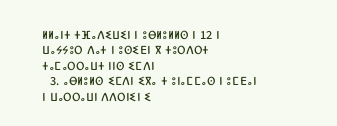ⵍⵍⴰⵏⵜ ⵜⴼⴰⴷⵉⵡⵉⵏ ⵏ ⵓⴱⵍⵓⵍⵍⵙ ⵏ 12 ⵏ ⵡⴰⵢⵢⵓⵔ ⴷⴰⵜ ⵏ ⵓⵙⵉⴹⵏ ⴳ ⵜⵓⵔⴷⵔⵜ ⵜⴰⵎⴰⵔⵔⴰⵡⵜ ⵏⵏⵙ ⵉⵎⴷⵏ
  3. ⴰⴱⵍⵓⵍⵙ ⵉⵎⴷⵏ ⵉⴳⴰ ⵜ ⵓⵏⴰⵎⵎⴰⵙ ⵏ ⵓⵎⴹⴰⵏ ⵏ ⵡⴰⵔⵔⴰⵡⵏ ⴷⴷⵔⵏⵉⵏ ⵉ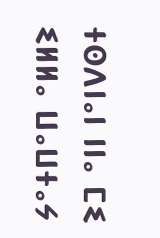ⵜⵙⴷⵏⴰⵏ ⵏⵏⴰ ⵎⵉ ⵉⵍⵍⴰ ⵡⴰⵡⵜⴰⵢ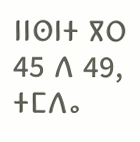ⵏⵏⵙⵏⵜ ⴳⵔ 45 ⴷ 49, ⵜⵎⴷⴰ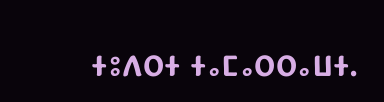ⵜⵓⴷⵔⵜ ⵜⴰⵎⴰⵔⵔⴰⵡⵜ.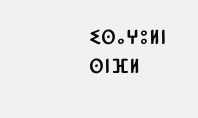ⵉⵙⴰⵖⵓⵍⵏ
ⵙⵏⴼⵍ